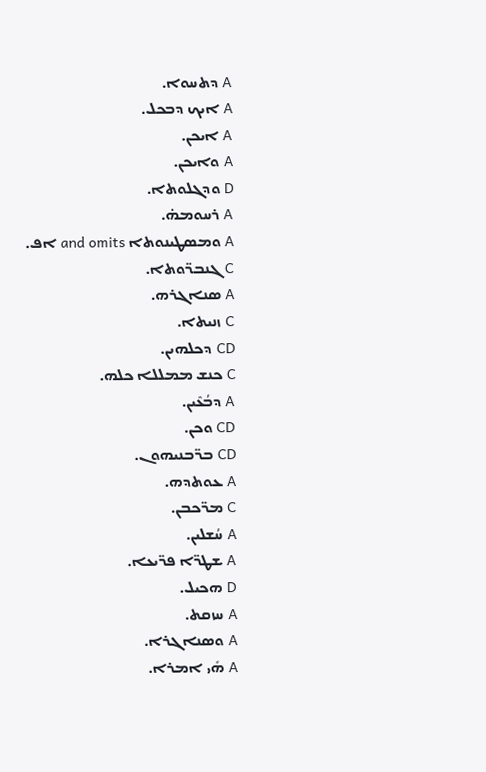A ܕܬܚܘܐ.
A ܐܝܟ ܕܒܟܠ.
A ܐܝܟܢ.
A ܘܐܝܟܢ.
D ܘܕܓܠܘܬܐ.
A ܪܚܘܡܗ̇.
A ܘܡܣܛܝܢܘܬܐ and omits ܐܦ.
C ܓܢܒܖ̈ܘܬܐ.
A ܣܢܐܓܪܗ.
C ܙܢܝܬܐ.
CD ܕܟܠܗܝܢ.
C ܟܢܫ ܡܡܠܠܐ ܟܠܗ.
A ܕܒܳܥܶܝܢ.
CD ܘܟܢ.
CD ܒܖ̈ܒܢܝܗܘܢ.
A ܥܘܬܕܗ.
C ܡܖ̈ܟܒܢ.
A ܚܳܫܠܝܢ.
A ܫܛܖ̈ܐ ܦܖ̈ܝܥܐ.
D ܗܟܝܠ.
A ܚܙܩܬ.
A ܘܣܢܐܓܪܐ.
A ܗܺܝ ܐܡܪܐ.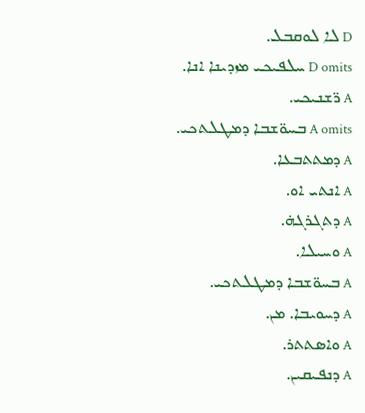D ܠܐ ܠܘܩܒܠ.
D omits ܚܠܦܝܟܝ ܡܙܕܝܢܐ ܐܢܐ.
A ܖ̈ܫܢܝܟܝ.
A omits ܒܚܘ̈ܫܒܐ ܕܡܛܠܬܟܝ.
A ܕܡܬܬܒܥܐ.
A ܐܢܬܝ ܐܘ.
A ܕܬܓܪܓܗ̇.
A ܘܚܝܠܐ.
A ܒܚܘ̈ܫܒܐ ܕܡܛܠܬܟܝ.
A ܕܚܘܝܒܐ. ܡܢ.
A ܘܐܣܬܬܪ.
A ܕܢܦܝܩܝܢ.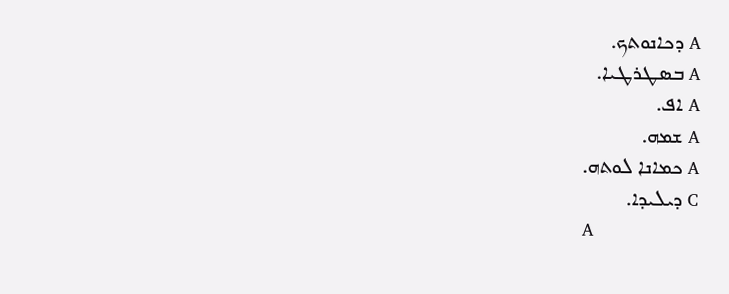A ܕܟܐܢܘܬܟ.
A ܒܣܛܪܛܝܐ.
A ܐܦ.
A ܫܡܗ.
A ܟܡܐܢܐ ܠܘܬܗ.
C ܕܝܠܝܕܐ.
A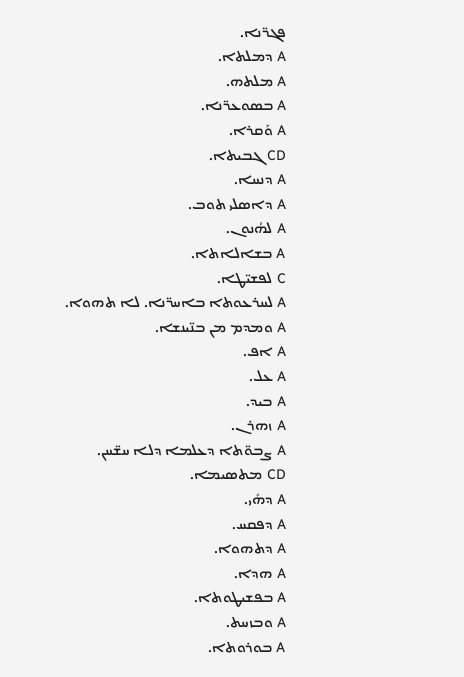ܦܓܖ̈ܢܐ.
A ܕܡܠܬܐ.
A ܡܠܬܗ.
A ܒܣܘܥܖ̈ܢܐ.
A ܘܰܩܪܐ.
CD ܓܒܝܬܐ.
A ܕܢܚܐ.
A ܕܐܣܠܝ ܬܘܒ.
A ܠܗܳܢܘܢ.
A ܒܫܐܠܐܬܐ.
C ܠܦܫܝ̈ܛܐ.
A ܠܚܪܥܘܬܐ ܒܐܚܖ̈ܢܐ. ܠܐ ܬܗܘܐ.
A ܘܡܕܡ ܡܢ ܒܢ̈ܝܢܫܐ.
A ܐܦ.
A ܥܠ.
A ܒܝܕ.
A ܙܗܪܢ.
A ܨܒܘ̈ܬܐ ܕܥܠܡܐ ܕܠܐ ܚܫ̈ܚܢ.
CD ܡܬܣܝܡܐ.
A ܕܗܺܝ.
A ܕܦܩܚ.
A ܕܬܗܘܐ.
A ܗܕܐ.
A ܒܦܫܝܛܘܬܐ.
A ܘܒܙܚܬ.
A ܒܘܪܘܬܐ.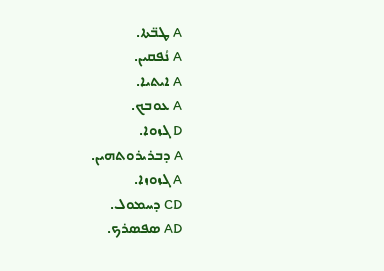A ܛܒ̈ܬܐ.
A ܢܳܦܩܝܢ.
A ܐܝܬܝܐ.
A ܥܘܒܟ.
D ܓܙܘܐ.
A ܕܒܪܝܪܘܬܗܝܢ.
A ܓܙܘܙܐ.
CD ܕܚܡܘܠ.
AD ܣܦܣܪܟ.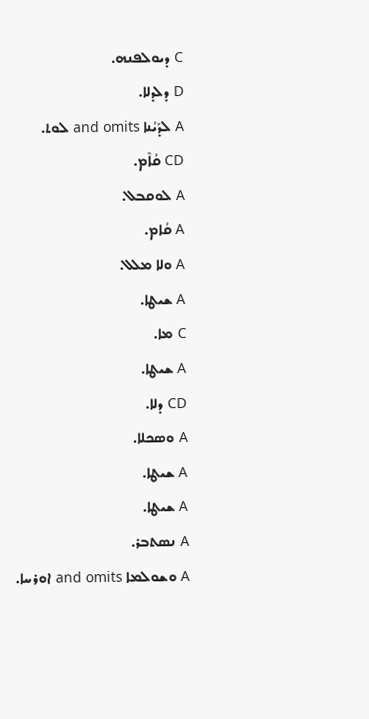C ܕܝܘܠܦܢܗ.
D ܕܠܕܠܐ.
A ܠܕܰܝܳܢܐ and omits ܠܘܬ.
CD ܩܳܐܶܡ.
A ܠܘܩܒܠ.
A ܩܳܐܡ.
A ܘܠܐ ܡܠܠ.
A ܫܝܛܐ.
C ܡܐ.
A ܫܝܛܐ.
CD ܕܠܐ.
A ܘܣܟܠܐ.
A ܫܝܛܐ.
A ܫܝܛܐ.
A ܢܣܬܒܪ.
A ܘܫܘܠܡܐ and omits ܐܘܪܚܐ.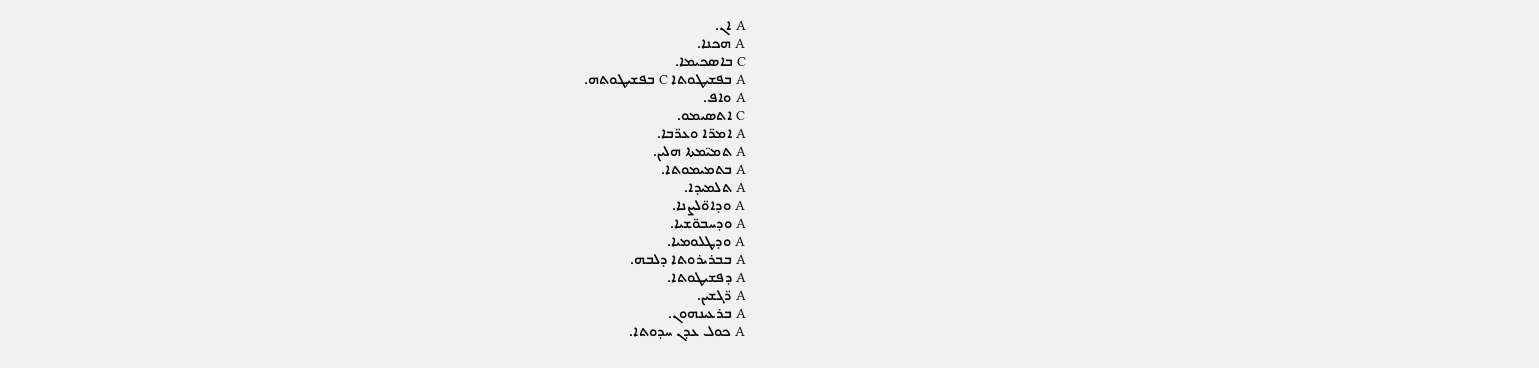A ܐܢ.
A ܗܟܢܐ.
C ܒܐܣܟܝܡܐ.
A ܒܦܫܝܛܘܬܐ C ܒܦܫܝܛܘܬܗ.
A ܘܐܦ.
C ܐܬܣܝܡܘ.
A ܐܡܖ̈ܐ ܘܥܖ̈ܒܐ.
A ܬܡܝ̈ܡܬܐ ܗܠܝܢ.
A ܒܬܡܝܡܘܬܐ.
A ܬܠܡܝܕܐ.
A ܘܕܐܘ̈ܠܨܢܐ.
A ܘܕܚܒܘ̈ܫܝܐ.
A ܘܕܛܠܘܡܝܐ.
A ܒܒܪܝܪܘܬܐ ܕܠܒܗ.
A ܕܦܫܝܛܘܬܐ.
A ܖ̈ܓܫܝܢ.
A ܒܪܥܝܢܗܘܢ.
A ܟܘܠ ܥܕܢ ܚܕܘܬܐ.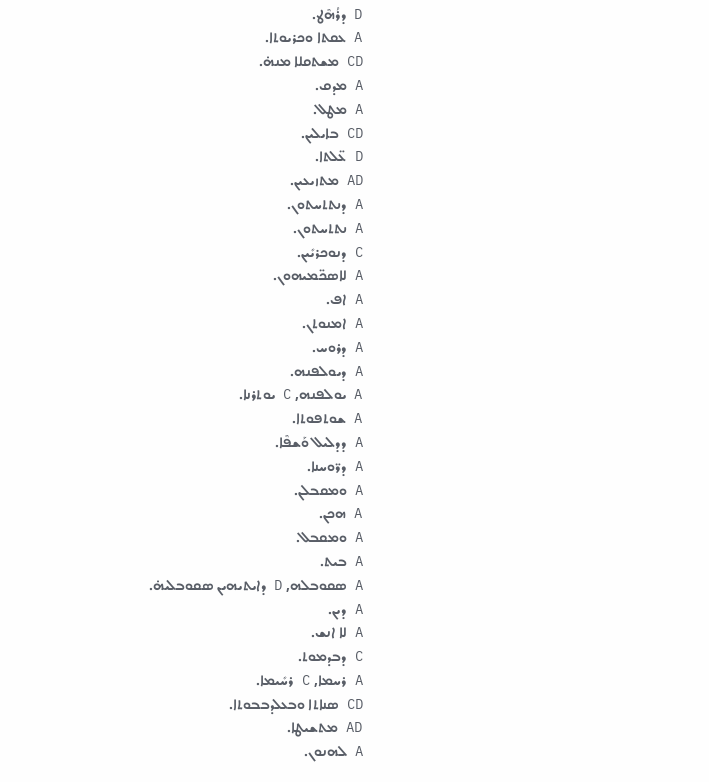D ܕܪܳܗܶܛ.
A ܥܩܬܐ ܘܟܪܝܘܬܐ.
CD ܡܫܬܩܠܐ ܡܢܗ̇.
A ܡܕܩ.
A ܡܛܠ.
CD ܒܐܝܠܝܢ.
D ܥ̈ܠܬܐ.
AD ܡܬܙܝܥܝܢ.
A ܕܢܬܬܚܬܘܢ.
A ܢܬܬܚܬܘܢ.
C ܕܢܘܟܪܝܺܝܢ.
A ܠܐܣܟ̈ܡܝܗܘܢ.
A ܐܦ.
A ܐܡܢܘܬܢ.
A ܕܪܘܚ.
A ܕܝܘܠܦܢܗ.
A ܝܘܠܦܢܗ, C ܝܘܬܪܢܐ.
A ܫܘܬܦܘܬܐ.
A ܕܕܠܝܠ ܘܰܫܦܶܐ.
A ܕܖ̈ܘܚܢܐ.
A ܘܡܩܒܠܢ.
A ܗܟܢ.
A ܘܡܩܒܠ.
A ܒܝܬ.
A ܣܩܘܒܠܗ, D ܕܐܝܬܝܗܝܢ ܣܩܘܒܠܝܗ̇.
A ܕܝܢ.
A ܠܐ ܐܢܫ.
C ܕܒܕܡܘܬ.
A ܪܚܡܐ, C ܪܚܺܝܡܐ.
CD ܣܢܐܬܐ ܘܒܥܠܕܒܒܘܬܐ.
AD ܡܬܫܝܛܐ.
A ܠܗܢܘܢ.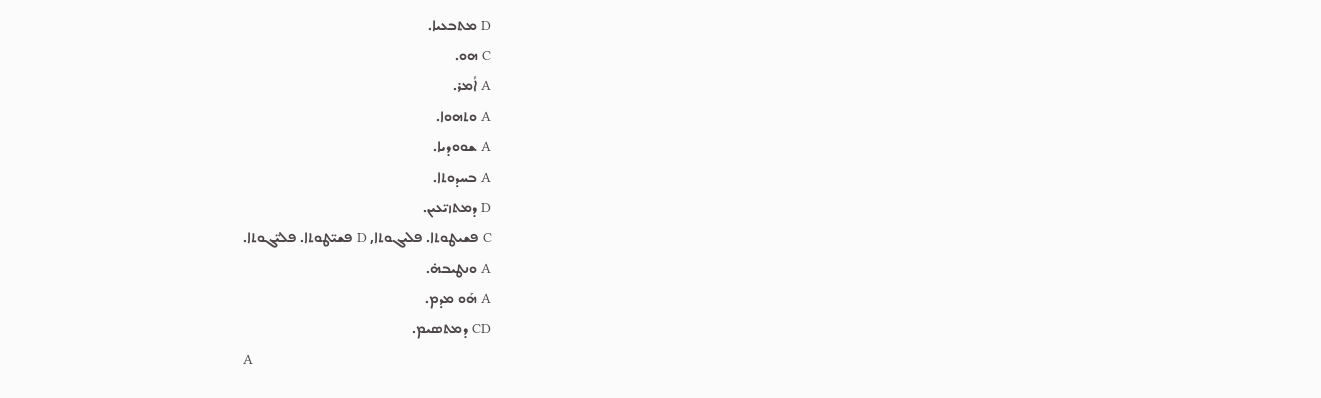D ܡܬܒܥܝܐ.
C ܗܘ.
A ܐܳܡܪ.
A ܘܬܗܘܐ.
A ܫܘܘܕܝܐ.
A ܒܚܕܘܬܐ.
D ܕܡܬܙܝ̈ܥܝܢ.
C ܦܫܝܛܘܬܐ. ܦܠܝܓܘܬܐ, D ܦܫܝ̈ܛܘܬܐ. ܦܠܝ̈ܓܘܬܐ.
A ܘܢܛܝܒܗ̇.
A ܗܰܘ ܡܕܡ.
CD ܕܡܬܣܝܡ.
A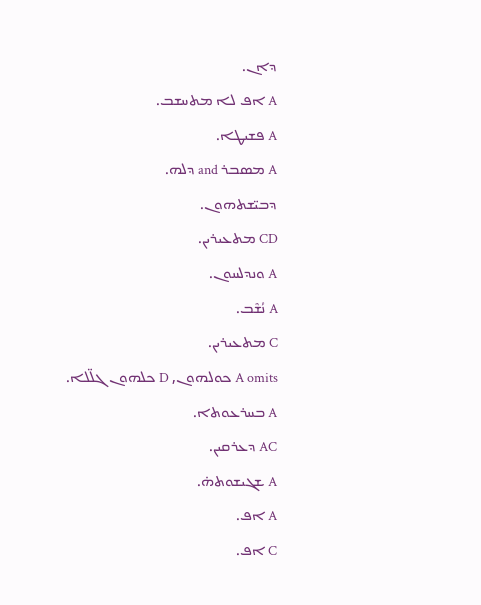ܕܐܢ.
A ܐܦ ܠܐ ܡܬܚܫܒ.
A ܦܫܝܛܐ.
A ܡܣܒܪ and ܕܠܗ.
ܕܒܝ̈ܫܬܗܘܢ.
CD ܡܬܥܝܪܝܢ.
A ܘܢܕܠܚܘܢ.
A ܢܳܫܶܒ.
C ܡܬܥܝܪܝܢ.
A omits ܟܘܠܗܘܢ, D ܟܠܗܘܢ ܓܠ̈ܠܐ.
A ܒܚܪܥܘܬܐ.
AC ܕܥܪܩܝܢ.
A ܫܓܝܫܘܬܗ̇.
A ܐܦ.
C ܐܦ.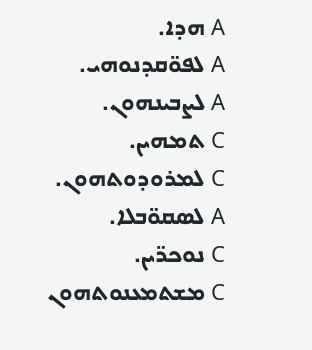A ܗܕܐ.
A ܠܦܘ̈ܩܕܢܘܗܝ.
A ܠܨܒܝܢܗܘܢ.
C ܬܡܗܝܢ.
C ܠܡܪܘܕܘܬܗܘܢ.
A ܠܣܩܘ̈ܒܠܐ.
C ܢܘܟܖ̈ܝܢ.
C ܡܫܬܡܥܢܘܬܗܘܢ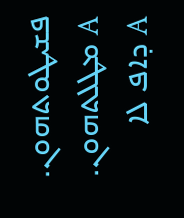ܦܫܝܛܘܬܗܘܢ.
A ܡܛܠܬܗܘܢ.
A ܕܐܦ ܠܐ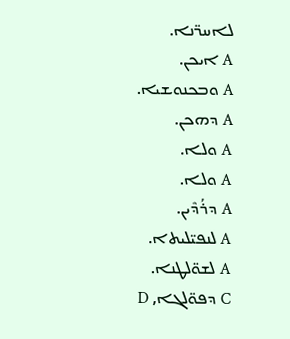ܠܐܚܖ̈ܢܐ.
A ܐܝܟܢ.
A ܘܒܟܢܘܫܝܐ.
A ܕܗܟܢ.
A ܘܠܐ.
A ܘܠܐ.
A ܕܪܳܕܶܝܢ.
A ܠܢܦܝ̈ܠܝܬܐ.
A ܠܫܘ̈ܠܛܢܐ.
C ܕܦܘ̈ܠܓܐ, D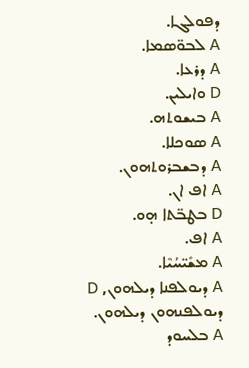ܕܦܘܠܓܐ.
A ܠܒܘ̈ܣܡܐ.
A ܕܪܥܐ.
D ܘܐܝܠܝܢ.
A ܒܝܫܘܬܗ.
A ܣܘܟܠܐ.
A ܕܒܫܒܪܘܬܗܘܢ.
A ܐܦ ܐܢ.
D ܒܛܒ̈ܬܐ ܗ̣ܘ.
A ܐܦ.
A ܡܫܺܝ̈ܚܳܝܶܐ.
A ܕܝܘܠܦܢܐ ܕܝܠܗܘܢ, D ܕܝܘܠܦܢܗܘܢ ܕܝܠܗܘܢ.
A ܒܠܚܘܕ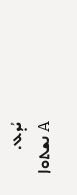ܝܳܕܥ.
A ܢܫܬܘܐ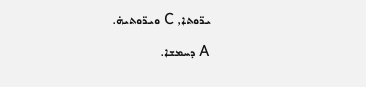ܝܖ̈ܘܬܐ, C ܘܝܖ̈ܘܬܝܗ̇.
A ܕܚܡܫܐ.